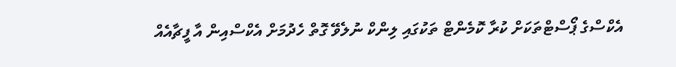އެކްސްގެ ޕޯސްޓްތަކަށް ކުރާ ކޮމެންޓް ތަކުގައި ލިންކް ނުލެވޭ ގޮތް ހެދުމަށް އެކްސްއިން އާ ފީޗާއެއް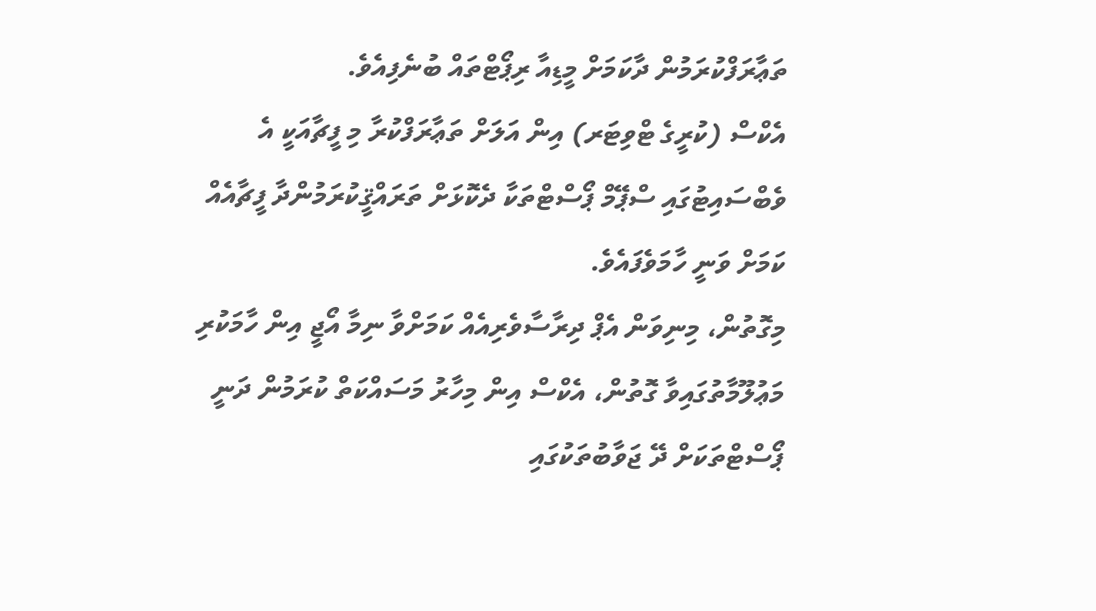ތަޢާރަފްކުރަމުން ދާކަމަށް މީޑިއާ ރިޕޯޓްތައް ބުނެފިއެވެ.
އެކްސް (ކުރީގެ ޓްވިޓަރ) އިން އަލަށް ތަޢާރަފްކުރާ މި ފީޗާއަކީ އެ ވެބްސައިޓުގައި ސްޕޭމް ޕޯސްޓްތަކާ ދެކޮޅަށް ތަރައްޤީކުރަމުންދާ ފީޗާއެއް ކަމަށް ވަނީ ހާމަވެފައެވެ.
މިގޮތުން، މިނިވަން އެޕް ދިރާސާވެރިއެއް ކަމަށްވާ ނިމާ އޯޖީ އިން ހާމަކުރި މަޢުލޫމާތުގައިވާ ގޮތުން، އެކްސް އިން މިހާރު މަސައްކަތް ކުރަމުން ދަނީ ޕޯސްޓްތަކަށް ދޭ ޖަވާބުތަކުގައި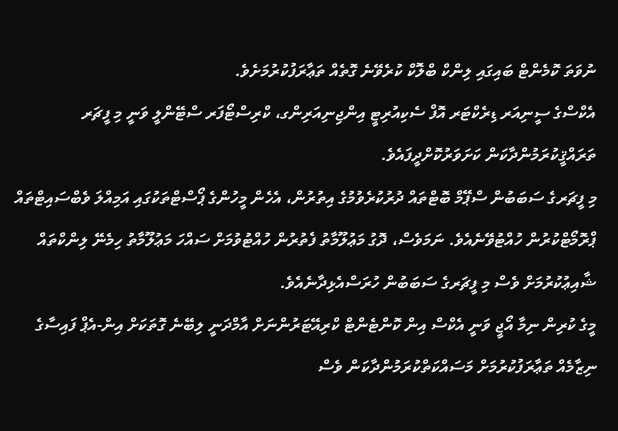ނުވަތަ ކޮމެންޓް ބައިގައި ލިންކް ބްލޮކް ކުރެވޭނެ ގޮތެއް ތަޢާރަފުކުރުމަށެވެ.
އެކްސްގެ ސީނިއަރ ޑިރެކްޓަރ އޮފް ސެކިއުރިޓީ އިންޖިނިއަރިންގ، ކްރިސްޓޯފަރ ސްޓޭންލީ ވަނީ މި ފީޗަރ ތަރައްޤީކުރަމުންދާކަން ކަށަވަރުކޮށްދީފައެވެ.
މި ފީޗަރގެ ސަބަބުން ސްޕޭމް ބޮޓްތައް ދުރުކުރެވުމުގެ އިތުރުން، އެހެން މީހުންގެ ޕޯސްޓްތަކުގައި އަމިއްލަ ވެބްސައިޓްތައް ޕްރޮމޯޓްކުރުން ހުއްޓުވޭނެއެވެ. ނަމަވެސް، ދޮގު މަޢުލޫމާތު ފެތުރުން ހުއްޓުވުމަށް ސައްހަ މަޢުލޫމާތު ހިމެނޭ ލިންކްތައް ޝާއިޢުކުރުމަށް ވެސް މި ފީޗަރގެ ސަބަބުން ހުރަސްއެޅިދާނެއެވެ.
މީގެ ކުރިން ނިމާ އޯޖީ ވަނީ އެކްސް އިން ކޮންޓެންޓް ކްރިއޭޓަރުންނަށް އާމްދަނީ ލިބޭނެ ގޮތަކަށް އިން-އެޕް ފައިސާގެ ނިޒާމެއް ތަޢާރަފުކުރުމަށް މަސައްކަތްކުރަމުންދާކަން ވެސް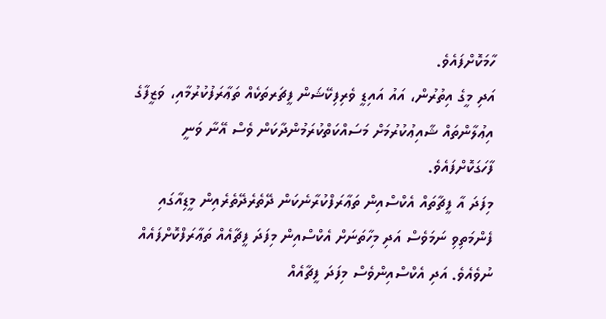ހާމަކޮށްފައެވެ.
އަދި މީގެ އިތުރުން، އައު އައިޑީ ވެރިފިކޭޝަން ފީޗަރތަކެއް ތަޢާރަފުކުރުމާއި، ވަޒީފާގެ އިޢުލާންތައް ޝާއިޢުކުރުމަށް މަސައްކަތްކުރަމުންދާކަން ވެސް އޭނާ ވަނީ ފާހަގަކޮށްފައެވެ.
މިފަދަ އާ ފީޗާތައް އެކްސްއިން ތަޢާރަފްކުރާނެކަން ދޭތެރެދޭތެރެއިން މީޑިއާގައި ފެންމަތިވި ނަމަވެސް އަދި މިހާތަނަށް އެކްސްއިން މިފަދަ ފީޗާއެއް ތަޢާރަފްކޮށްފައެއް ނުވެއެވެ. އަދި އެކްސްއިންވެސް މިފަދަ ފީޗާއެއް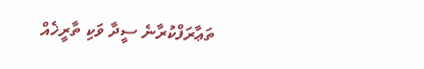ތަޢާރަފްކުރާނެ ސީދާ ވަކި ތާރީޚެއް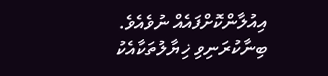އިއުލާންކޮށްފައެއް ނުވެއެވެ.
ބިނާކުރަނިވި ޚިޔާލުތަކާއެކު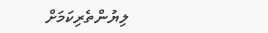ލިޔުންތެރިކަމަށް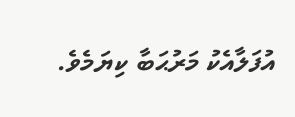އުފަލާއެކު މަރުޙަބާ ކިޔަމެވެ.